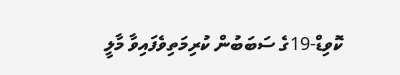ކޮވިޑް-19ގެ ސަބަބުން ކުރިމަތިވެފައިވާ މާލީ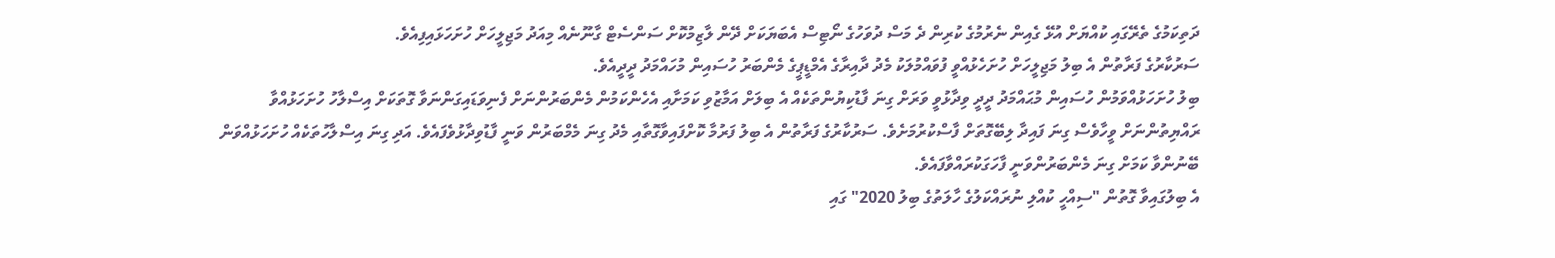ދަތިކަމުގެ ތެރޭގައި ކުއްޔަށް އުޅޭ ގެއިން ނެރުމުގެ ކުރިން ދެ މަސް ދުވަހުގެ ނޯޓިސް އެބަޔަކަށް ދޭން ލާޒިމުކޮށް ސަންސެޓް ގާނޫނެއް މިއަދު މަޖިލީހަށް ހުށަހަޅައިފިއެވެ.
ސަރުކާރުގެ ފަރާތުން އެ ބިލު މަޖިލީހަށް ހުށަހެޅުއްވީ ފުވައްމުލަކު މެދު ދާއިރާގެ އެމްޑީޕީގެ މެންބަރު ހުސައިން މުހައްމަދު ދީދީއެވެ.
ބިލު ހުށަހަޅުއްވަމުން ހުސައިން މުޙައްމަދު ދީދީ ވިދާޅުވީ ވަރަށް ގިނަ ފާޑުކިޔުންތަކެއް އެ ބިލަށް އަމާޒުވި ކަމަށާއި އެހެންކަމުން މެންބަރުންނަށް ފެނިވަޑައިގަންނަވާ ގޮތަކަށް އިސްލާހު ހުށަހަޅުއްވާ ރައްޔިތުންނަށް ވީހާވެސް ގިނަ ފައިދާ ލިބޭގޮތަށް ފާސްކުރުމަށެވެ. ސަރުކާރުގެ ފަރާތުން އެ ބިލު ފަރުމާ ކޮށްފައިވާގޮތާއި މެދު ގިނަ މެމްބަރުން ވަނީ ފާޑުވިދާޅުވެފައެވެ. އަދި ގިނަ އިސްލާހުތަކެއް ހުށަހަޅުއްވަން ބޭނުންވާ ކަމަށް ގިނަ މެންބަރުންވަނީ ފާހަގަކުރައްވާފައެވެ.
އެ ބިލުގައިވާ ގޮތުން "ސިއްހީ ކުއްލި ނުރައްކަލުގެ ހާލަތުގެ ބިލު 2020" ގައި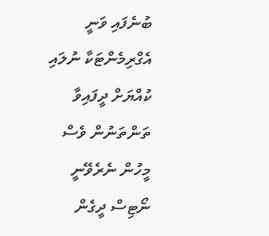ބުނެފައި ވަނީ އެގްރިމެންޓަކާ ނުލައި ކުއްޔަށް ދީފައިވާ ތަންތަނުން ވެސް މީހުން ނެރެވޭނީ ނޯޓިސް ދީގެން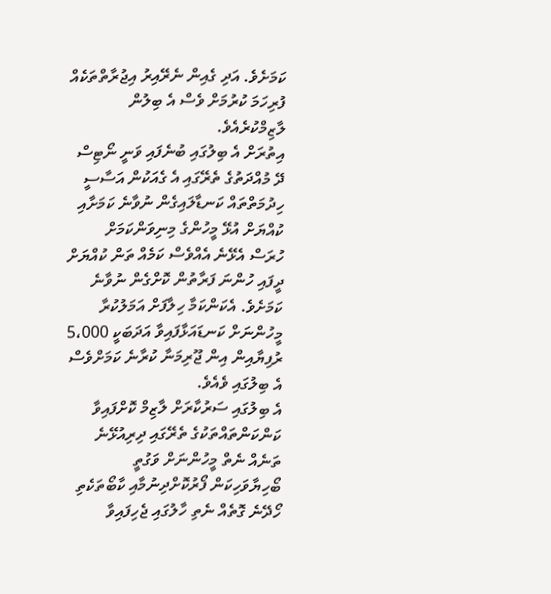ކަމަށެވެ. އަދި ގެއިން ނެރޭއިރު އިޖުރާތްތަކެއް ފުރިހަމަ ކުރުމަށް ވެސް އެ ބިލުން ލާޒިމްކުރެއެވެ.
އިތުރަށް އެ ބިލުގައި ބުނެފައި ވަނީ ނޯޓިސް ދޭ މުއްދަތުގެ ތެރޭގައި އެ ގެއަކުން އަސާސީ ހިދުމަތްތައް ކަނޑާލައިގެން ނުވާނެ ކަމަށާއި ކުއްޔަށް އުޅޭ މީހުންގެ މިނިވަންކަމަށް ހުރަސް އެޅޭނެ އެއްވެސް ކަމެއް ތަން ކުއްޔަށް ދީފައި ހުންނަ ފަރާތުން ކޮށްގެން ނުވާނެ ކަމަށެވެ. އެކަންކަމާ ހިލާފަށް އަމަލުކުރާ މީހުންނަށް ކަނޑައަޅާފައިވާ އަދަބަކީ 5،000 ރުފިޔާއިން އިން ޖޫރިމަނާ ކުރާނެ ކަމަށްވެސް އެ ބިލުގައި ވެއެވެ.
އެ ބިލުގައި ސަރުކާރަށް ލާޒިމް ކޮށްފައިވާ ކަންކަންތައްތަކުގެ ތެރޭގައި ދިރިއުޅޭނެ ތަނެއް ނެތް މީހުންނަށް ވަގުތީ ބޯހިޔާވަހިކަން ފޯރުކޮށްދިނުމާއި ކާބޯތަކެތި ހޯދޭނެ ގޮތެއް ނެތި ހާލުގައި ޖެހިފައިވާ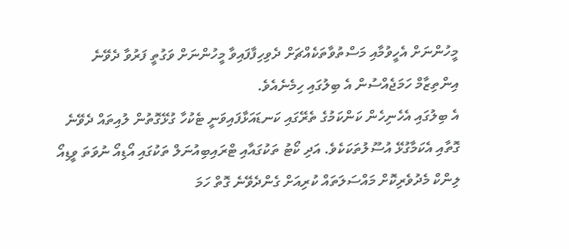މީހުންނަށް އެހީވުމާއި މަސްތުވާތަކެއްޗަށް ދެވިހިފާފައިވާ މީހުންނަށް ވަގުތީ ފަރުވާ ދެވޭނެ އިންތިޒާމް ހަމަޖެއްސުން އެ ބިލުގައި ހިމެނެއެވެ.
އެ ބިލުގައި އެހެނިހެން ކަންކަމުގެ ތެރޭގައި ކަނޑައަޅާފައިވަނީ ޓެކުހާ ގުޅޭގޮތުން ލުއިތައް ދެވޭނެ ގޮތާއި އެކަމާގުޅޭ އުސޫލުތަކަކެވެ. އަދި ކޯޓު ތަކުގައާއި ޓްރައިބިއުނަލް ތަކުގައި އޯޑިއޯ ނުވަތަ ވީޑިއޯ ލިންކް މެދުވެރިކޮށް މައްސަލަތައް ކުރިއަށް ގެންދެވޭނެ ގޮތް ހަމަ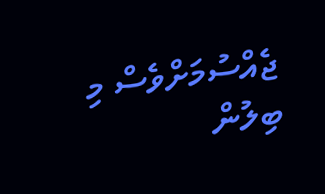ޖެއްސުމަށްވެސް މި ބިލުން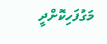މަގުފަހިކޮށްދީ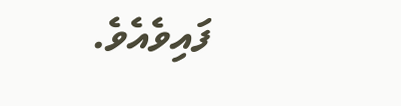ފައިވެއެވެ.